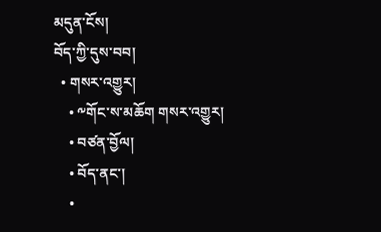མདུན་ངོས།
བོད་ཀྱི་དུས་བབ།
  • གསར་འགྱུར།
    • ༸གོང་ས་མཆོག གསར་འགྱུར།
    • བཙན་བྱོལ།
    • བོད་ནང་།
    •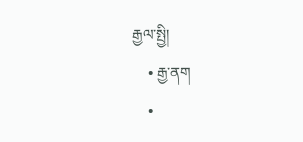རྒྱལ་སྤྱི།
    • རྒྱ་ནག
    •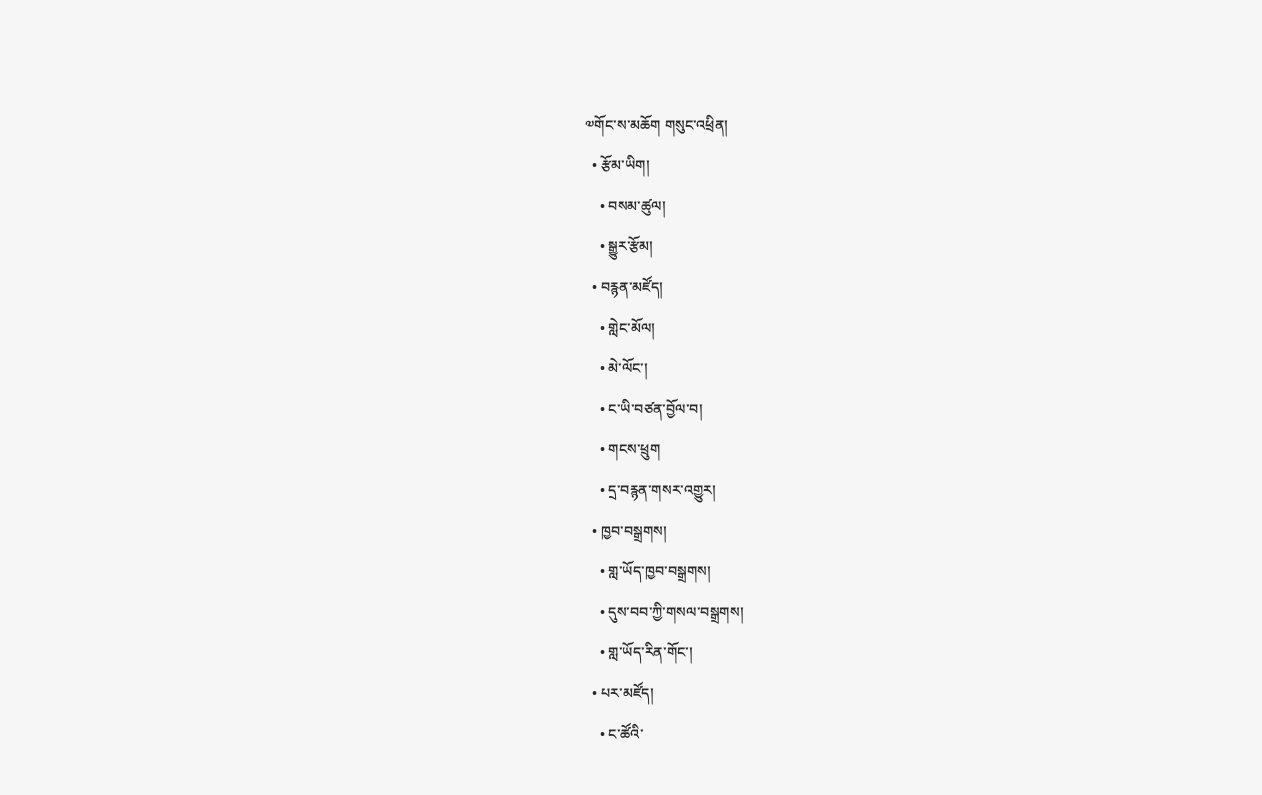༧གོང་ས་མཆོག གསུང་འཕྲིན།
  • རྩོམ་ཡིག།
    • བསམ་ཚུལ།
    • སྒྱུར་རྩོམ།
  • བརྙན་མཛོད།
    • གླེང་མོལ།
    • མེ་ལོང་།
    • ང་ཡི་བཙན་བྱོལ་བ།
    • གངས་ཕྲུག
    • དྲ་བརྙན་གསར་འགྱུར།
  • ཁྱབ་བསྒྲགས།
    • གླ་ཡོད་ཁྱབ་བསྒྲགས།
    • དུས་བབ་ཀྱི་གསལ་བསྒྲགས།
    • གླ་ཡོད་རིན་གོང་།
  • པར་མཛོད།
    • ང་ཚོའི་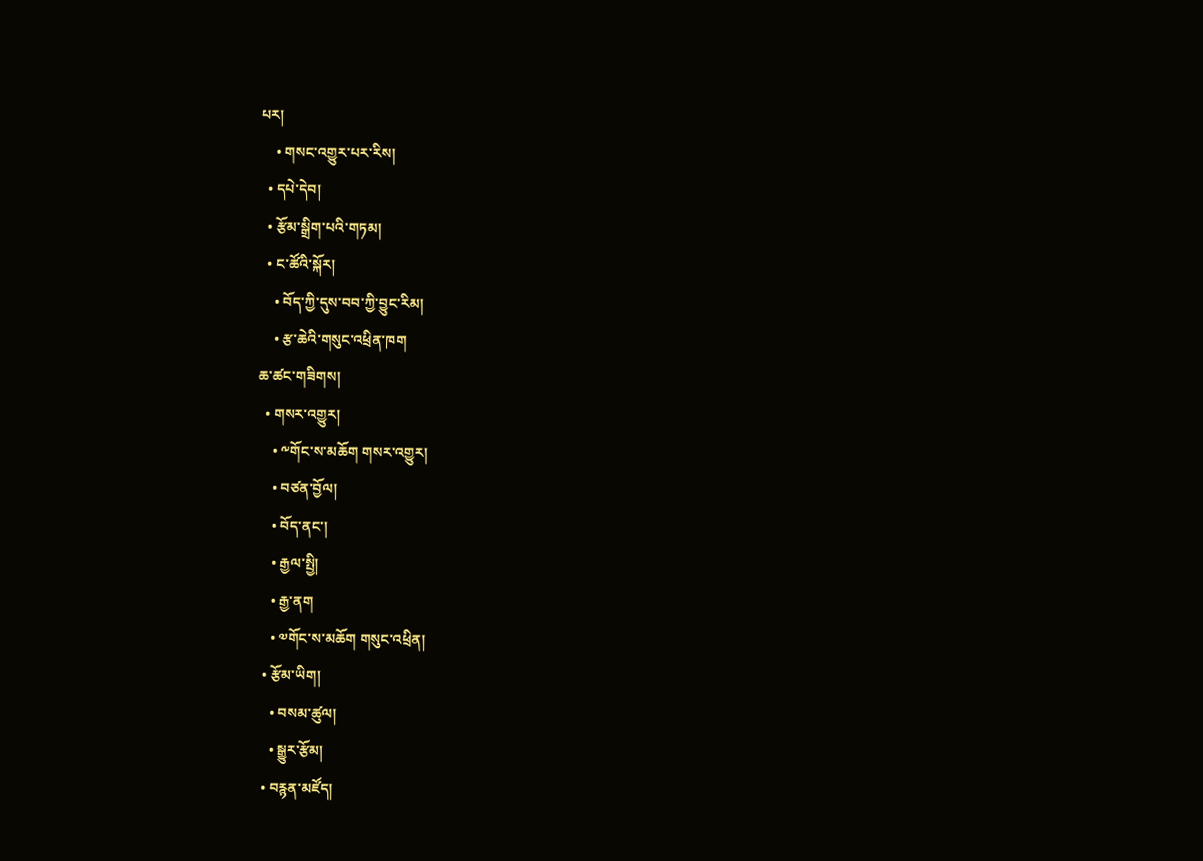པར།
    • གསང་འགྱུར་པར་རིས།
  • དཔེ་དེབ།
  • རྩོམ་སྒྲིག་པའི་གཏམ།
  • ང་ཚོའི་སྐོར།
    • བོད་ཀྱི་དུས་བབ་ཀྱི་བྱུང་རིམ།
    • རྩ་ཆེའི་གསུང་འཕྲིན་ཁག
ཆ་ཚང་གཟིགས།
  • གསར་འགྱུར།
    • ༸གོང་ས་མཆོག གསར་འགྱུར།
    • བཙན་བྱོལ།
    • བོད་ནང་།
    • རྒྱལ་སྤྱི།
    • རྒྱ་ནག
    • ༧གོང་ས་མཆོག གསུང་འཕྲིན།
  • རྩོམ་ཡིག།
    • བསམ་ཚུལ།
    • སྒྱུར་རྩོམ།
  • བརྙན་མཛོད།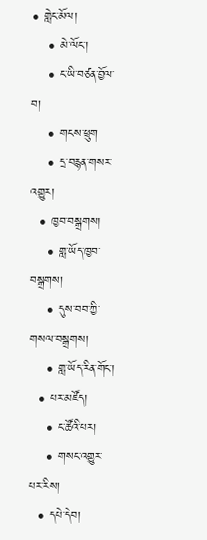• གླེང་མོལ།
    • མེ་ལོང་།
    • ང་ཡི་བཙན་བྱོལ་བ།
    • གངས་ཕྲུག
    • དྲ་བརྙན་གསར་འགྱུར།
  • ཁྱབ་བསྒྲགས།
    • གླ་ཡོད་ཁྱབ་བསྒྲགས།
    • དུས་བབ་ཀྱི་གསལ་བསྒྲགས།
    • གླ་ཡོད་རིན་གོང་།
  • པར་མཛོད།
    • ང་ཚོའི་པར།
    • གསང་འགྱུར་པར་རིས།
  • དཔེ་དེབ།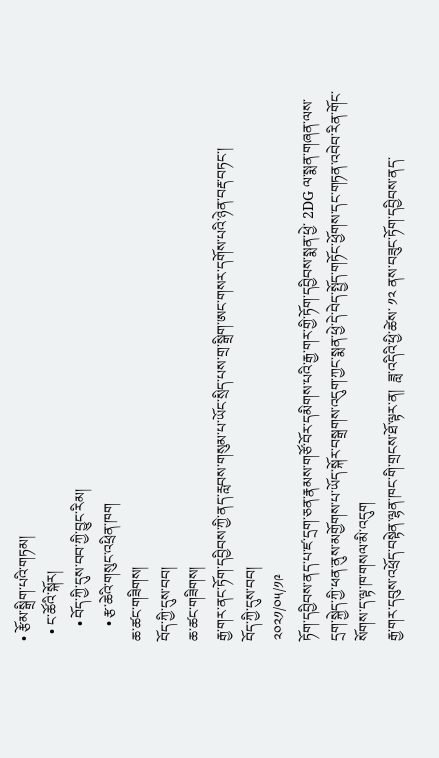• རྩོམ་སྒྲིག་པའི་གཏམ།
  • ང་ཚོའི་སྐོར།
    • བོད་ཀྱི་དུས་བབ་ཀྱི་བྱུང་རིམ།
    • རྩ་ཆེའི་གསུང་འཕྲིན་ཁག
ཆ་ཚང་གཟིགས།
བོད་ཀྱི་དུས་བབ།
ཆ་ཚང་གཟིགས།
རྒྱ་གར་ནང་ཏོག་དབྱིབས་ཀྱི་ནད་རླབས་གསུམ་པ་ཡོང་སྲིད་པས་གྲ་སྒྲིག་ཨང་གསར་དགོས་པའི་ཉེན་བརྡ་བཏང་།
བོད་ཀྱི་དུས་བབ།
༢༠༢༡/༠༥/༡༩
ཏོག་དབྱིབས་ནད་པ་ཛ་དྲག་ཅན་རྣམས་གཙོ་བོར་དམིགས་པའི་རྒྱ་གར་གྱི་ཏོག་དབྱིབས་སྨན་ཕྱེ་ 2DG ལ་སྨན་གཞན་ལས་དྲག་སྐྱེད་ཀྱི་ཕན་ནུས་མགྱོགས་པ་ཡོད་སྐོར་བསྒྲགས་འདུག་ཀྱང་སྨན་ཕྱེ་དེ་བེད་སྤྱོད་གཏོང་ཕྱོགས་དང་གཏན་འབེབ་རིན་གོང་སོགས་ད་ལྟ་ཁ་གསལ་མི་འདུག
རྒྱ་གར་དབུས་འཕྲོད་བསྟེན་ལྷན་ཁང་གི་གྲངས་ཐོ་ལྟར་ན།  ཟླ་འདིའི་ཕྱི་ཚེས་ ༡༢ ནས་བཟུང་ཏོག་དབྱིབས་ནད་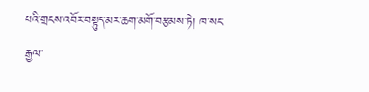པའི་གྲངས་འབོར་བསྟུད་མར་ཆག་མགོ་བརྩམས་ཏེ། ཁ་སང་རྒྱལ་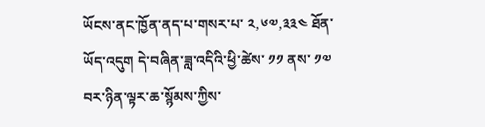ཡོངས་ནང་ཁྱོན་ནད་པ་གསར་པ་ ༢,༦༧,༣༣༤ ཐོན་ཡོད་འདུག དེ་བཞིན་ཟླ་འདིའི་ཕྱི་ཚེས་ ༡༡ ནས་ ༡༧ བར་ཉིན་ལྟར་ཆ་སྙོམས་ཀྱིས་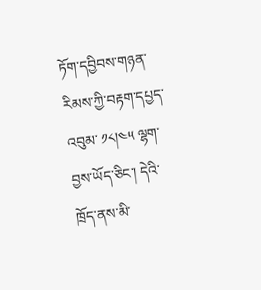ཏོག་དབྱིབས་གཉན་རིམས་ཀྱི་བརྟག་དཔྱད་འབུམ་ ༡༨།༤༥ ལྷག་བྱས་ཡོད་ཅིང་། དེའི་ཁྲོད་ནས་མི་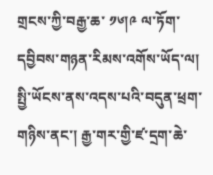གྲངས་ཀྱི་བརྒྱ་ཆ་ ༡༦།༩ ལ་ཏོག་དབྱིབས་གཉན་རིམས་འགོས་ཡོད་ལ། སྤྱི་ཡོངས་ནས་འདས་པའི་བདུན་ཕྲག་གཉིས་ནང་། རྒྱ་གར་གྱི་ཛ་དྲག་ཆེ་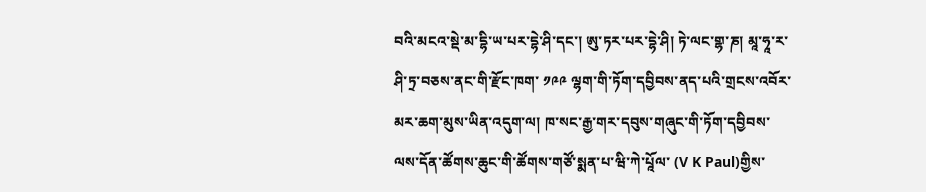བའི་མངའ་སྡེ་མ་དྷི་ཡ་པར་དྷེ་ཤི་དང་། ཨུ་ཏར་པར་དྷེ་ཤི། ཏེ་ལང་གྷ་ཎ། མཱ་ཧཱ་ར་ཤི་ཏྲ་བཅས་ནང་གི་རྫོང་ཁག་ ༡༩༩ ལྷག་གི་ཏོག་དབྱིབས་ནད་པའི་གྲངས་འབོར་མར་ཆག་མུས་ཡིན་འདུག་ལ། ཁ་སང་རྒྱ་གར་དབུས་གཞུང་གི་ཏོག་དབྱིབས་ལས་དོན་ཚོགས་ཆུང་གི་ཚོགས་གཙོ་སྨན་པ་ཝི་ཀེ་པཱོལ་ (V K Paul)གྱིས་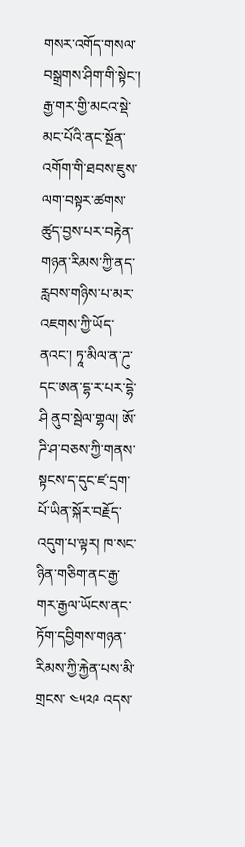གསར་འགོད་གསལ་བསྒྲགས་ཤིག་གི་སྟེང་། རྒྱ་གར་གྱི་མངའ་སྡེ་མང་པོའི་ནང་སྔོན་འགོག་གི་ཐབས་ཇུས་ལག་བསྟར་ཚགས་ཚུད་བྱས་པར་བརྟེན་གཉན་རིམས་ཀྱི་ནད་རླབས་གཉིས་པ་མར་འཇགས་ཀྱི་ཡོད་ནའང་། ཏཱ་མིལ་ན་ཌུ་དང་ཨན་དྷ་ར་པར་དྷེ་ཤི ནུབ་སྦེལ་གྷལ། ཨོ་ཌི་ཤ་བཅས་ཀྱི་གནས་སྟངས་ད་དུང་ཛ་དྲག་པོ་ཡིན་སྐོར་བརྗོད་འདུག་པ་ལྟར། ཁ་སང་ཉིན་གཅིག་ནང་རྒྱ་གར་རྒྱལ་ཡོངས་ནང་ཏོག་དབྱིགས་གཉན་རིམས་ཀྱི་རྐྱེན་པས་མི་གྲངས་ ༤༥༢༩ འདས་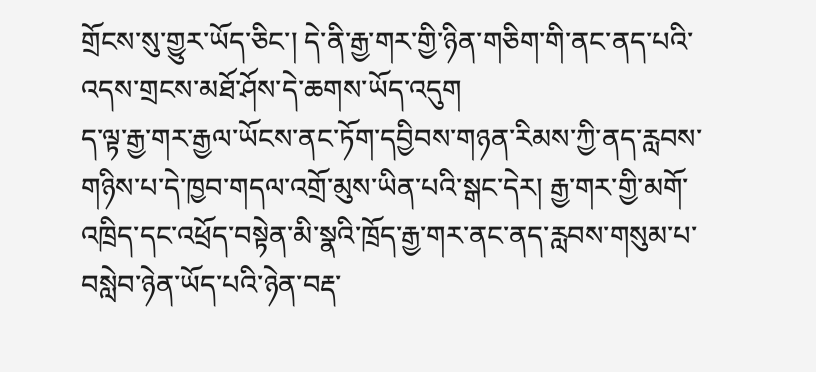གྲོངས་སུ་གྱུར་ཡོད་ཅིང་། དེ་ནི་རྒྱ་གར་གྱི་ཉིན་གཅིག་གི་ནང་ནད་པའི་འདས་གྲངས་མཐོ་ཤོས་དེ་ཆགས་ཡོད་འདུག
ད་ལྟ་རྒྱ་གར་རྒྱལ་ཡོངས་ནང་ཏོག་དབྱིབས་གཉན་རིམས་ཀྱི་ནད་རླབས་གཉིས་པ་དེ་ཁྱབ་གདལ་འགྲོ་མུས་ཡིན་པའི་སྒང་དེར། རྒྱ་གར་གྱི་མགོ་འཁྲིད་དང་འཕྲོད་བསྟེན་མི་སྣའི་ཁྲོད་རྒྱ་གར་ནང་ནད་རླབས་གསུམ་པ་བསླེབ་ཉེན་ཡོད་པའི་ཉེན་བརྡ་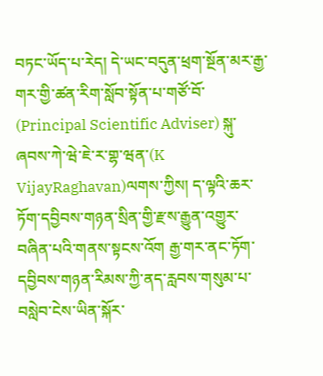བཏང་ཡོད་པ་རེད། དེ་ཡང་བདུན་ཕྲག་སྔོན་མར་རྒྱ་གར་གྱི་ཚན་རིག་སློབ་སྟོན་པ་གཙོ་བོ་ (Principal Scientific Adviser) སྐུ་ཞབས་ཀེ་ཝེ་ཇེ་ར་གྷ་ཝན་(K VijayRaghavan)ལགས་ཀྱིས། ད་ལྟའི་ཆར་ཏོག་དབྱིབས་གཉན་སྲིན་གྱི་རྫས་རྒྱུན་འགྱུར་བཞིན་པའི་གནས་སྟངས་འོག རྒྱ་གར་ནང་ཏོག་དབྱིབས་གཉན་རིམས་ཀྱི་ནད་རླབས་གསུམ་པ་བསླེབ་ངེས་ཡིན་སྐོར་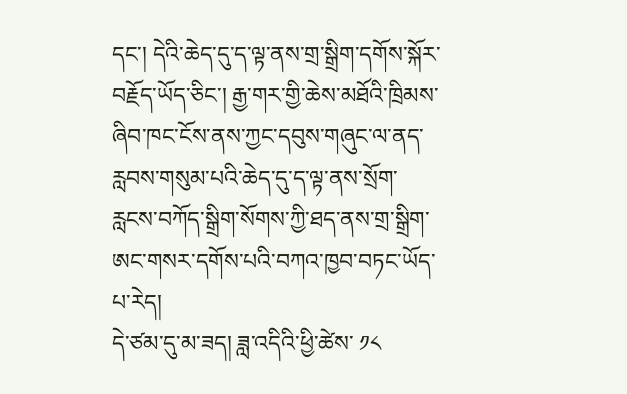དང་། དེའི་ཆེད་དུ་ད་ལྟ་ནས་གྲ་སྒྲིག་དགོས་སྐོར་བརྗོད་ཡོད་ཅིང་། རྒྱ་གར་གྱི་ཆེས་མཐོའི་ཁྲིམས་ཞིབ་ཁང་ངོས་ནས་ཀྱང་དབུས་གཞུང་ལ་ནད་རླབས་གསུམ་པའི་ཆེད་དུ་ད་ལྟ་ནས་སྲོག་རླངས་བཀོད་སྒྲིག་སོགས་ཀྱི་ཐད་ནས་གྲ་སྒྲིག་ཨང་གསར་དགོས་པའི་བཀའ་ཁྱབ་བཏང་ཡོད་པ་རེད།
དེ་ཙམ་དུ་མ་ཟད། ཟླ་འདིའི་ཕྱི་ཚེས་ ༡༨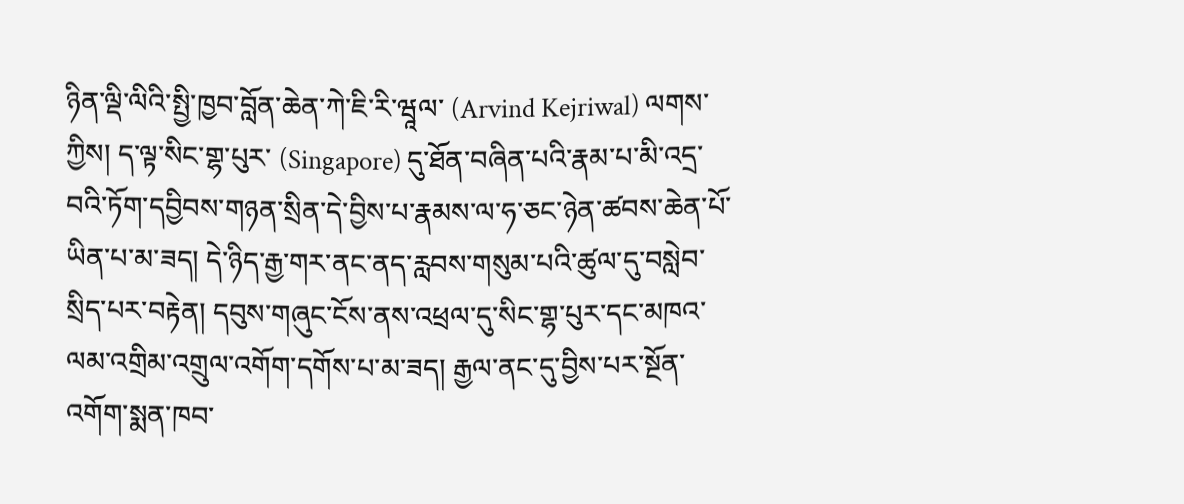ཉིན་ལྡི་ལིའི་སྤྱི་ཁྱབ་བློན་ཆེན་ཀེ་ཇི་རི་ཝཱལ་ (Arvind Kejriwal) ལགས་ཀྱིས། ད་ལྟ་སིང་གྷ་པུར་ (Singapore) དུ་ཐོན་བཞིན་པའི་རྣམ་པ་མི་འདྲ་བའི་ཏོག་དབྱིབས་གཉན་སྲིན་དེ་བྱིས་པ་རྣམས་ལ་ཧ་ཅང་ཉེན་ཚབས་ཆེན་པོ་ཡིན་པ་མ་ཟད། དེ་ཉིད་རྒྱ་གར་ནང་ནད་རླབས་གསུམ་པའི་ཚུལ་དུ་བསླེབ་སྲིད་པར་བརྟེན། དབུས་གཞུང་ངོས་ནས་འཕྲལ་དུ་སིང་གྷ་པུར་དང་མཁའ་ལམ་འགྲིམ་འགྲུལ་འགོག་དགོས་པ་མ་ཟད། རྒྱལ་ནང་དུ་བྱིས་པར་སྔོན་འགོག་སྨན་ཁབ་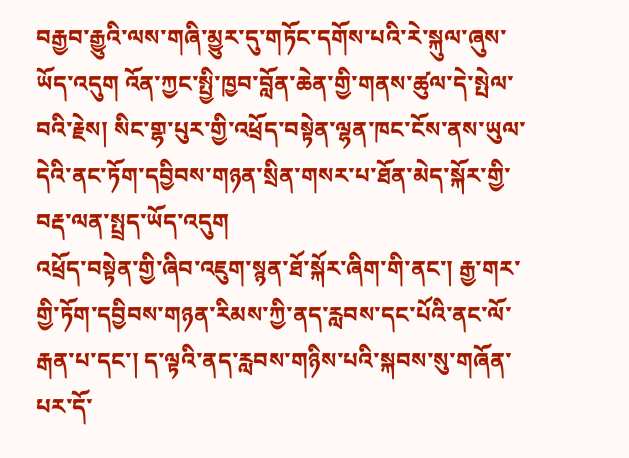བརྒྱབ་རྒྱུའི་ལས་གཞི་མྱུར་དུ་གཏོང་དགོས་པའི་རེ་སྐུལ་ཞུས་ཡོད་འདུག འོན་ཀྱང་སྤྱི་ཁྱབ་བློན་ཆེན་གྱི་གནས་ཚུལ་དེ་སྤེལ་བའི་རྗེས། སིང་གྷ་པུར་གྱི་འཕྲོད་བསྟེན་ལྷན་ཁང་ངོས་ནས་ཡུལ་དེའི་ནང་ཏོག་དབྱིབས་གཉན་སྲིན་གསར་པ་ཐོན་མེད་སྐོར་གྱི་བརྡ་ལན་སྤྲད་ཡོད་འདུག
འཕྲོད་བསྟེན་གྱི་ཞིབ་འཇུག་སྙན་ཐོ་སྐོར་ཞིག་གི་ནང་། རྒྱ་གར་གྱི་ཏོག་དབྱིབས་གཉན་རིམས་ཀྱི་ནད་རླབས་དང་པོའི་ནང་ལོ་རྒན་པ་དང་། ད་ལྟའི་ནད་རླབས་གཉིས་པའི་སྐབས་སུ་གཞོན་པར་དོ་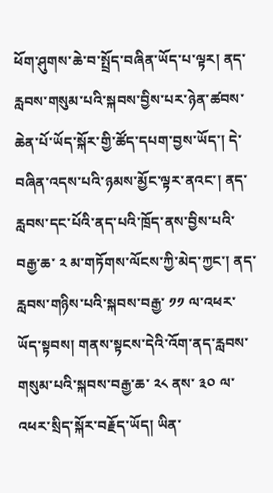ཕོག་ཤུགས་ཆེ་བ་སྤྲོད་བཞིན་ཡོད་པ་ལྟར། ནད་རླབས་གསུམ་པའི་སྐབས་བྱིས་པར་ཉེན་ཚབས་ཆེན་པོ་ཡོད་སྐོར་གྱི་ཚོད་དཔག་བྱས་ཡོད་། དེ་བཞིན་འདས་པའི་ཉམས་མྱོང་ལྟར་ནའང་། ནད་རླབས་དང་པོའི་ནད་པའི་ཁྲོད་ནས་བྱིས་པའི་བརྒྱ་ཆ་ ༢ མ་གཏོགས་ལོངས་ཀྱི་མེད་ཀྱང་། ནད་རླབས་གཉིས་པའི་སྐབས་བརྒྱ་ ༡༡ ལ་འཕར་ཡོད་སྟབས། གནས་སྟངས་དེའི་འོག་ནད་རླབས་གསུམ་པའི་སྐབས་བརྒྱ་ཆ་ ༢༨ ནས་ ༣༠ ལ་འཕར་སྲིད་སྐོར་བརྗོད་ཡོད། ཡིན་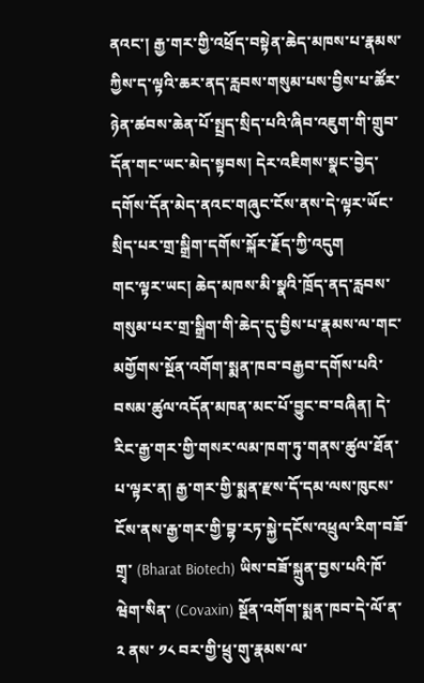ནའང་། རྒྱ་གར་གྱི་འཕྲོད་བསྟེན་ཆེད་མཁས་པ་རྣམས་ཀྱིས་ད་ལྟའི་ཆར་ནད་རླབས་གསུམ་པས་བྱིས་པ་ཚོར་ཉེན་ཚབས་ཆེན་པོ་སྤྲད་སྲིད་པའི་ཞིབ་འཇུག་གི་གྲུབ་དོན་གང་ཡང་མེད་སྟབས། དེར་འཇིགས་སྣང་བྱེད་དགོས་དོན་མེད་ནའང་གཞུང་ངོས་ནས་དེ་ལྟར་ཡོང་སྲིད་པར་གྲ་སྒྲིག་དགོས་སྐོར་རྗོད་ཀྱི་འདུག
གང་ལྟར་ཡང། ཆེད་མཁས་མི་སྣའི་ཁྲོད་ནད་རླབས་གསུམ་པར་གྲ་སྒྲིག་གི་ཆེད་དུ་བྱིས་པ་རྣམས་ལ་གང་མགྱོགས་སྔོན་འགོག་སྨན་ཁབ་བརྒྱབ་དགོས་པའི་བསམ་ཚུལ་འདོན་མཁན་མང་པོ་བྱུང་བ་བཞིན། དེ་རིང་རྒྱ་གར་གྱི་གསར་ལམ་ཁག་ཏུ་གནས་ཚུལ་ཐོན་པ་ལྟར་ན། རྒྱ་གར་གྱི་སྨན་རྫས་དོ་དམ་ལས་ཁུངས་ངོས་ནས་རྒྱ་གར་གྱི་བྷ་རཏ་སྐྱེ་དངོས་འཕྲུལ་རིག་བཟོ་གྲྭ་ (Bharat Biotech) ཡིས་བཟོ་སྐྲུན་བྱས་པའི་ཁོ་ཝེག་སིན་ (Covaxin) སྔོན་འགོག་སྨན་ཁབ་དེ་ལོ་ན་ ༢ ནས་ ༡༨ བར་གྱི་ཕྲུ་གུ་རྣམས་ལ་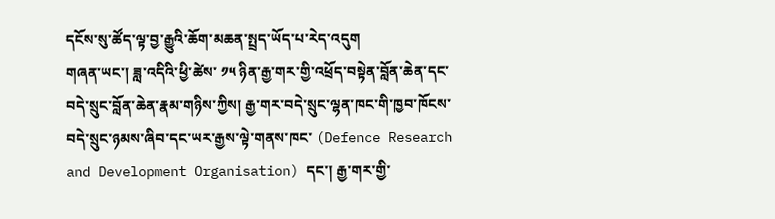དངོས་སུ་ཚོད་ལྟ་བྱ་རྒྱུའི་ཆོག་མཆན་སྤྲད་ཡོད་པ་རེད་འདུག
གཞན་ཡང་། ཟླ་འདིའི་ཕྱི་ཚེས་ ༡༥ ཉིན་རྒྱ་གར་གྱི་འཕྲོད་བསྟེན་བློན་ཆེན་དང་བདེ་སྲུང་བློན་ཆེན་རྣམ་གཉིས་ཀྱིས། རྒྱ་གར་བདེ་སྲུང་ལྷན་ཁང་གི་ཁྱབ་ཁོངས་བདེ་སྲུང་ཉམས་ཞིབ་དང་ཡར་རྒྱས་ལྟེ་གནས་ཁང་ (Defence Research and Development Organisation) དང་། རྒྱ་གར་གྱི་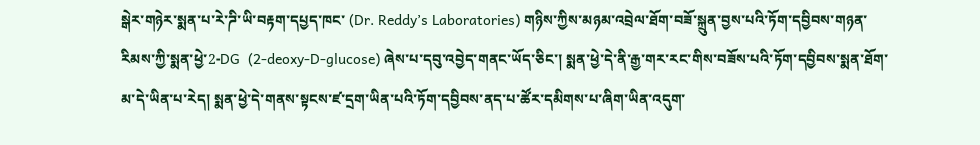སྒེར་གཉེར་སྨན་པ་རེ་ཌི་ཡི་བརྟག་དཔྱད་ཁང་ (Dr. Reddy’s Laboratories) གཉིས་ཀྱིས་མཉམ་འབྲེལ་ཐོག་བཟོ་སྐྲུན་བྱས་པའི་ཏོག་དབྱིབས་གཉན་རིམས་ཀྱི་སྨན་ཕྱེ་2-DG  (2-deoxy-D-glucose) ཞེས་པ་དབུ་འབྱེད་གནང་ཡོད་ཅིང་། སྨན་ཕྱེ་དེ་ནི་རྒྱ་གར་རང་གིས་བཟོས་པའི་ཏོག་དབྱིབས་སྨན་ཐོག་མ་དེ་ཡིན་པ་རེད། སྨན་ཕྱེ་དེ་གནས་སྟངས་ཛ་དྲག་ཡིན་པའི་ཏོག་དབྱིབས་ནད་པ་ཚོར་དམིགས་པ་ཞིག་ཡིན་འདུག་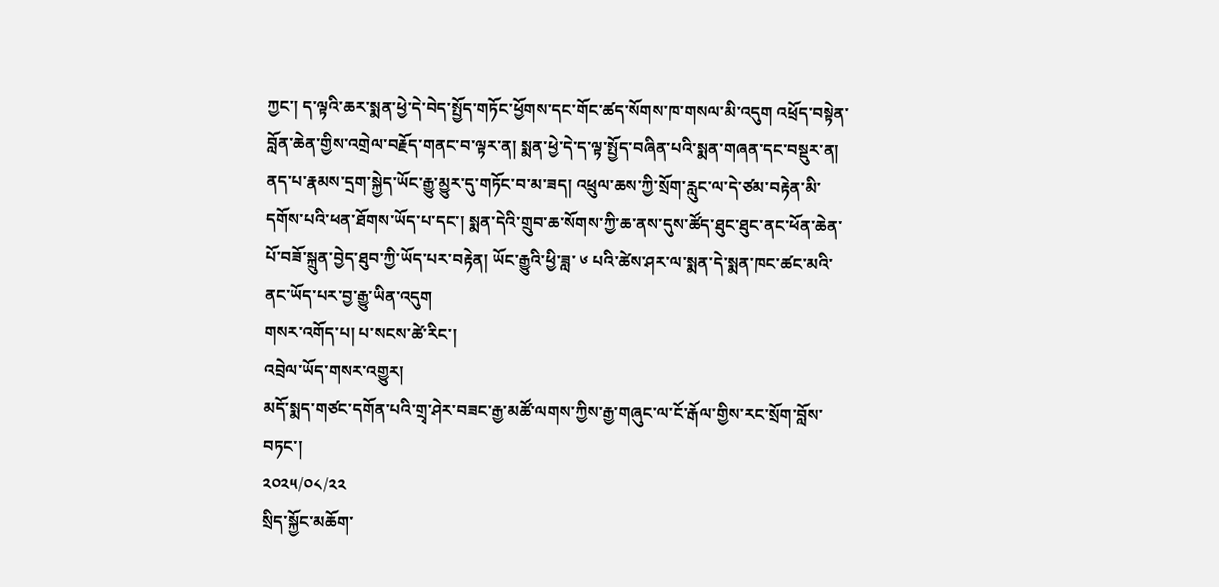ཀྱང་། ད་ལྟའི་ཆར་སྨན་ཕྱེ་དེ་བེད་སྤྱོད་གཏོང་ཕྱོགས་དང་གོང་ཚད་སོགས་ཁ་གསལ་མི་འདུག འཕྲོད་བསྟེན་བློན་ཆེན་གྱིས་འགྲེལ་བརྗོད་གནང་བ་ལྟར་ན། སྨན་ཕྱེ་དེ་ད་ལྟ་སྤྱོད་བཞིན་པའི་སྨན་གཞན་དང་བསྡུར་ན། ནད་པ་རྣམས་དྲག་སྐྱེད་ཡོང་རྒྱུ་མྱུར་དུ་གཏོང་བ་མ་ཟད། འཕྲུལ་ཆས་ཀྱི་སྲོག་རླུང་ལ་དེ་ཙམ་བརྟེན་མི་དགོས་པའི་ཕན་ཐོགས་ཡོད་པ་དང་། སྨན་དེའི་གྲུབ་ཆ་སོགས་ཀྱི་ཆ་ནས་དུས་ཚོད་ཐུང་ཐུང་ནང་ཕོན་ཆེན་པོ་བཟོ་སྐྲུན་བྱེད་ཐུབ་ཀྱི་ཡོད་པར་བརྟེན། ཡོང་རྒྱུའི་ཕྱི་ཟླ་ ༦ པའི་ཚེས་ཤར་ལ་སྨན་དེ་སྨན་ཁང་ཚང་མའི་ནང་ཡོད་པར་བྱ་རྒྱུ་ཡིན་འདུག
གསར་འགོད་པ། པ་སངས་ཚེ་རིང་།
འབྲེལ་ཡོད་གསར་འགྱུར།
མདོ་སྨད་གཙང་དགོན་པའི་གྲྭ་ཤེར་བཟང་རྒྱ་མཚོ་ལགས་ཀྱིས་རྒྱ་གཞུང་ལ་ངོ་རྒོལ་གྱིས་རང་སྲོག་བློས་བཏང་།
༢༠༢༥/༠༨/༢༢
སྲིད་སྐྱོང་མཆོག་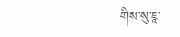གིས་སུ་ཇཱ་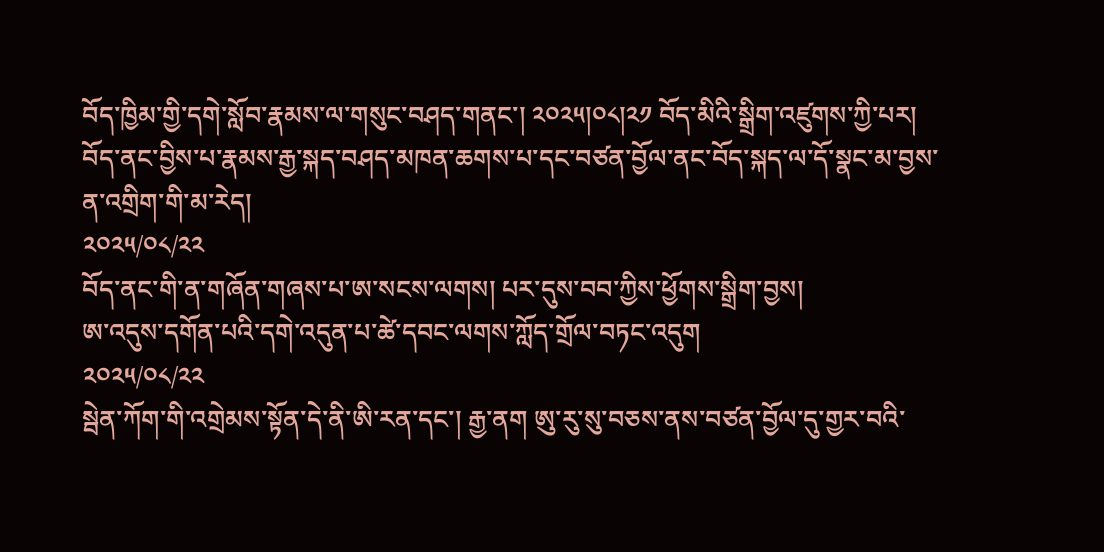བོད་ཁྱིམ་གྱི་དགེ་སློབ་རྣམས་ལ་གསུང་བཤད་གནང་། ༢༠༢༥།༠༨།༢༡ བོད་མིའི་སྒྲིག་འཛུགས་ཀྱི་པར།
བོད་ནང་བྱིས་པ་རྣམས་རྒྱ་སྐད་བཤད་མཁན་ཆགས་པ་དང་བཙན་བྱོལ་ནང་བོད་སྐད་ལ་དོ་སྣང་མ་བྱས་ན་འགྲིག་གི་མ་རེད།
༢༠༢༥/༠༨/༢༢
བོད་ནང་གི་ན་གཞོན་གཞས་པ་ཨ་སངས་ལགས། པར་དུས་བབ་ཀྱིས་ཕྱོགས་སྒྲིག་བྱས།
ཨ་འདུས་དགོན་པའི་དགེ་འདུན་པ་ཚེ་དབང་ལགས་ཀློད་གྲོལ་བཏང་འདུག
༢༠༢༥/༠༨/༢༢
སྦེན་ཀོག་གི་འགྲེམས་སྟོན་དེ་ནི་ཨི་རན་དང་། རྒྱ་ནག ཨུ་རུ་སུ་བཅས་ནས་བཙན་བྱོལ་དུ་གྱར་བའི་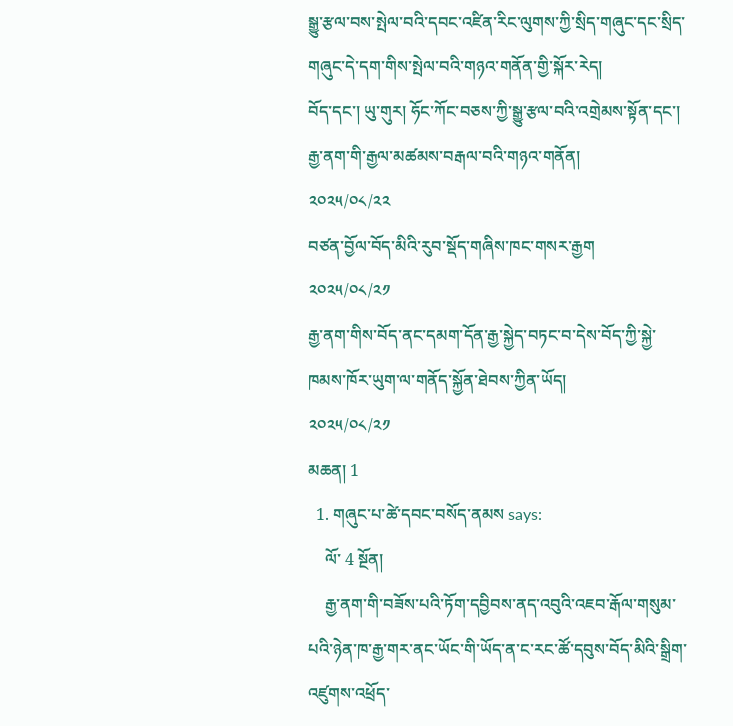སྒྱུ་རྩལ་བས་སྤེལ་བའི་དབང་འཛིན་རིང་ལུགས་ཀྱི་སྲིད་གཞུང་དང་སྲིད་གཞུང་དེ་དག་གིས་སྤེལ་བའི་གཉའ་གནོན་གྱི་སྐོར་རེད།
བོད་དང་། ཡུ་གུར། ཧོང་ཀོང་བཅས་ཀྱི་སྒྱུ་རྩལ་བའི་འགྲེམས་སྟོན་དང་། རྒྱ་ནག་གི་རྒྱལ་མཚམས་བརྒལ་བའི་གཉའ་གནོན།
༢༠༢༥/༠༨/༢༢
བཙན་བྱོལ་བོད་མིའི་རུབ་སྡོད་གཞིས་ཁང་གསར་རྒྱག
༢༠༢༥/༠༨/༢༡
རྒྱ་ནག་གིས་བོད་ནང་དམག་དོན་རྒྱ་སྐྱེད་བཏང་བ་དེས་བོད་ཀྱི་སྐྱེ་ཁམས་ཁོར་ཡུག་ལ་གནོད་སྐྱོན་ཐེབས་ཀྱིན་ཡོད།
༢༠༢༥/༠༨/༢༡
མཆན། 1
  1. གཞུང་པ་ཚེ་དབང་བསོད་ནམས says:
    ལོ་ 4 སྔོན།
    རྒྱ་ནག་གི་བཟོས་པའི་ཏོག་དབྱིབས་ནད་འབུའི་འཇབ་རྒོལ་གསུམ་པའི་ཉེན་ཁ་རྒྱ་གར་ནང་ཡོང་གི་ཡོད་ན་ང་རང་ཚོ་དབུས་བོད་མིའི་སྒྲིག་འཛུགས་འཕྲོད་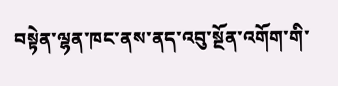བསྟེན་ལྷན་ཁང་ནས་ནད་འབུ་སྔོན་འགོག་གི་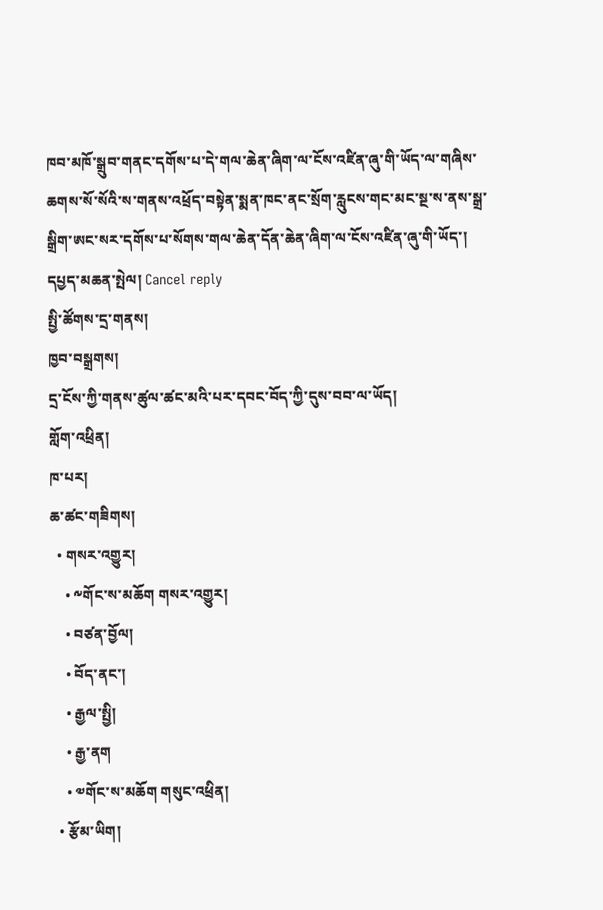ཁབ་མཁོ་སྒྲུབ་གནང་དགོས་པ་དེ་གལ་ཆེན་ཞིག་ལ་ངོས་འཛིན་ཞུ་གི་ཡོད་ལ་གཞིས་ཆགས་སོ་སོའི་ས་གནས་འཕྲོད་བསྟེན་སྨན་ཁང་ནང་སྲོག་རླུངས་གང་མང་སྔ་ས་ནས་སྒྲ་སྒྲིག་ཨང་སར་དགོས་པ་སོགས་གལ་ཆེན་དོན་ཆེན་ཞིག་ལ་ངོས་འཛིན་ཞུ་གི་ཡོད་།
དཔྱད་མཆན་སྤེལ། Cancel reply
སྤྱི་ཚོགས་དྲ་གནས།
ཁྱབ་བསྒྲགས།
དྲ་ངོས་ཀྱི་གནས་ཚུལ་ཚང་མའི་པར་དབང་བོད་ཀྱི་དུས་བབ་ལ་ཡོད།
གློག་འཕྲིན།
ཁ་པར།
ཆ་ཚང་གཟིགས།
  • གསར་འགྱུར།
    • ༸གོང་ས་མཆོག གསར་འགྱུར།
    • བཙན་བྱོལ།
    • བོད་ནང་།
    • རྒྱལ་སྤྱི།
    • རྒྱ་ནག
    • ༧གོང་ས་མཆོག གསུང་འཕྲིན།
  • རྩོམ་ཡིག།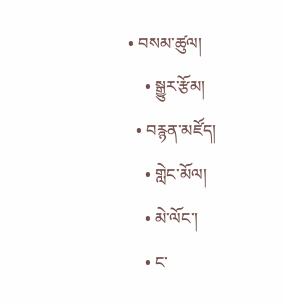• བསམ་ཚུལ།
    • སྒྱུར་རྩོམ།
  • བརྙན་མཛོད།
    • གླེང་མོལ།
    • མེ་ལོང་།
    • ང་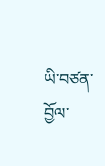ཡི་བཙན་བྱོལ་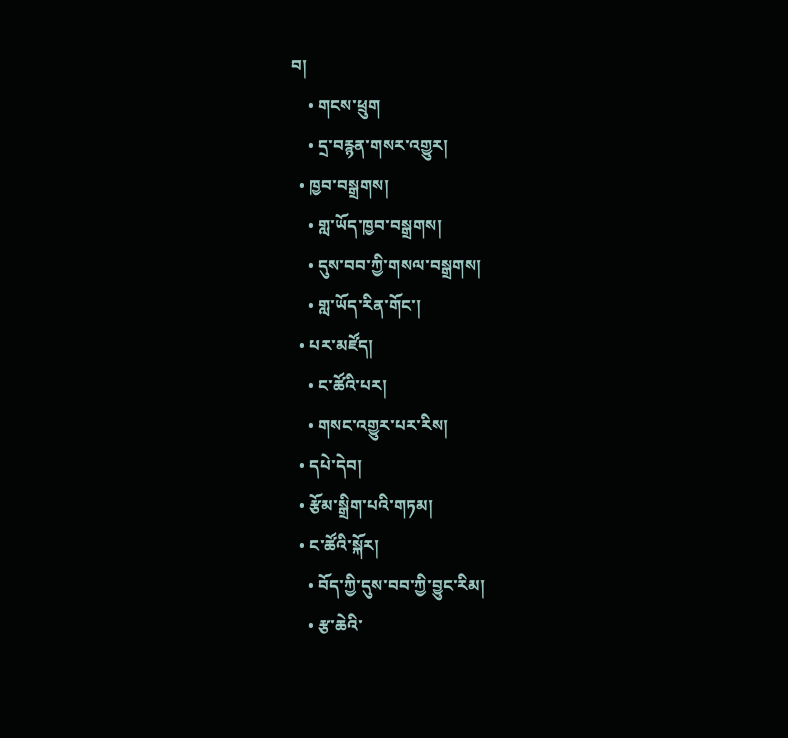བ།
    • གངས་ཕྲུག
    • དྲ་བརྙན་གསར་འགྱུར།
  • ཁྱབ་བསྒྲགས།
    • གླ་ཡོད་ཁྱབ་བསྒྲགས།
    • དུས་བབ་ཀྱི་གསལ་བསྒྲགས།
    • གླ་ཡོད་རིན་གོང་།
  • པར་མཛོད།
    • ང་ཚོའི་པར།
    • གསང་འགྱུར་པར་རིས།
  • དཔེ་དེབ།
  • རྩོམ་སྒྲིག་པའི་གཏམ།
  • ང་ཚོའི་སྐོར།
    • བོད་ཀྱི་དུས་བབ་ཀྱི་བྱུང་རིམ།
    • རྩ་ཆེའི་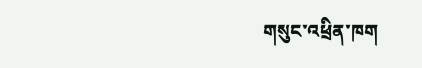གསུང་འཕྲིན་ཁག